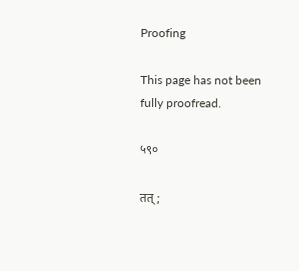Proofing

This page has not been fully proofread.

५९०

तत् ;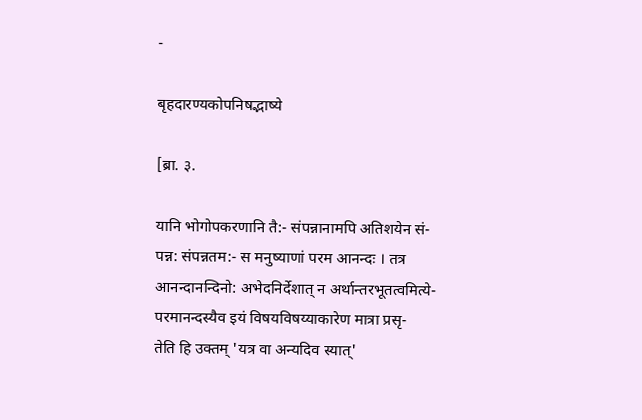-

बृहदारण्यकोपनिषद्भाष्ये

[ब्रा. ३.

यानि भोगोपकरणानि तै:- संपन्नानामपि अतिशयेन सं-
पन्न: संपन्नतम:- स मनुष्याणां परम आनन्दः । तत्र
आनन्दानन्दिनो: अभेदनिर्देशात् न अर्थान्तरभूतत्वमित्ये-
परमानन्दस्यैव इयं विषयविषय्याकारेण मात्रा प्रसृ-
तेति हि उक्तम् 'यत्र वा अन्यदिव स्यात्'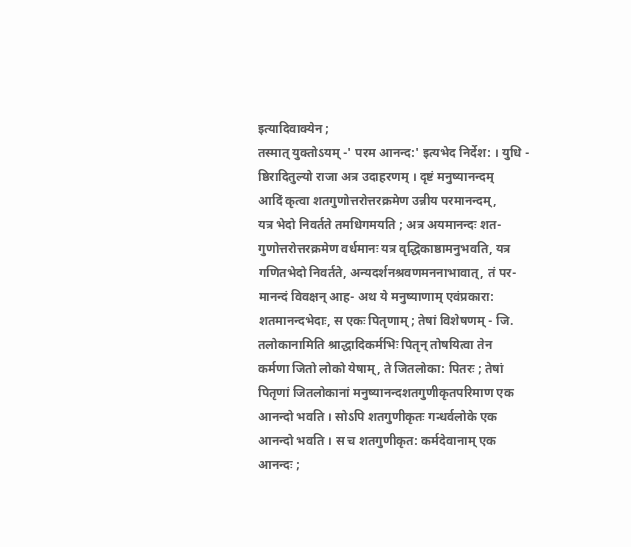इत्यादिवाक्येन ;
तस्मात् युक्तोऽयम् -' परम आनन्द:' इत्यभेद निर्देश: । युधि -
ष्ठिरादितुल्यो राजा अत्र उदाहरणम् । दृष्टं मनुष्यानन्दम्
आदिं कृत्वा शतगुणोत्तरोत्तरक्रमेण उन्नीय परमानन्दम्,
यत्र भेदो निवर्तते तमधिगमयति ; अत्र अयमानन्दः शत-
गुणोत्तरोत्तरक्रमेण वर्धमानः यत्र वृद्धिकाष्ठामनुभवति, यत्र
गणितभेदो निवर्तते, अन्यदर्शनश्रवणमननाभावात्, तं पर-
मानन्दं विवक्षन् आह- अथ ये मनुष्याणाम् एवंप्रकारा:
शतमानन्दभेदाः, स एकः पितृणाम् ; तेषां विशेषणम् - जि.
तलोकानामिति श्राद्धादिकर्मभिः पितृन् तोषयित्वा तेन
कर्मणा जितो लोको येषाम्, ते जितलोका: पितरः ; तेषां
पितृणां जितलोकानां मनुष्यानन्दशतगुणीकृतपरिमाण एक
आनन्दो भवति । सोऽपि शतगुणीकृतः गन्धर्वलोके एक
आनन्दो भवति । स च शतगुणीकृत: कर्मदेवानाम् एक
आनन्दः ;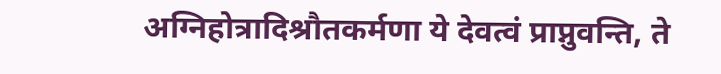अग्निहोत्रादिश्रौतकर्मणा ये देवत्वं प्राप्नुवन्ति, ते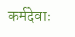कर्मदेवाः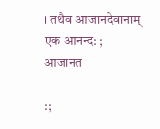। तथैव आजानदेवानाम् एक आनन्द: ; आजानत

:;